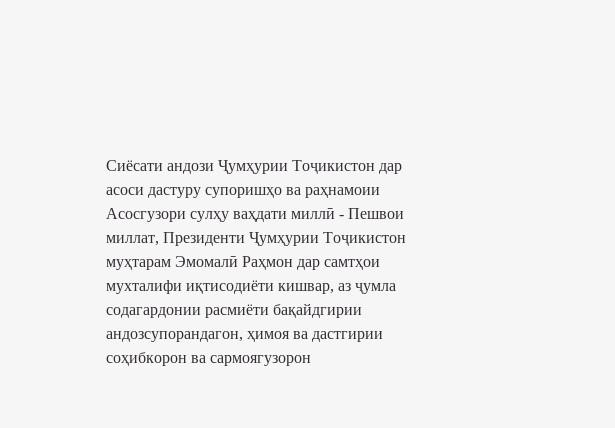Сиёсати андози Ҷумҳурии Тоҷикистон дар асоси дастуру супоришҳо ва раҳнамоии Асосгузори сулҳу ваҳдати миллӣ - Пешвои миллат, Президенти Ҷумҳурии Тоҷикистон муҳтарам Эмомалӣ Раҳмон дар самтҳои мухталифи иқтисодиёти кишвар, аз ҷумла содагардонии расмиёти бақайдгирии андозсупорандагон, ҳимоя ва дастгирии соҳибкорон ва сармоягузорон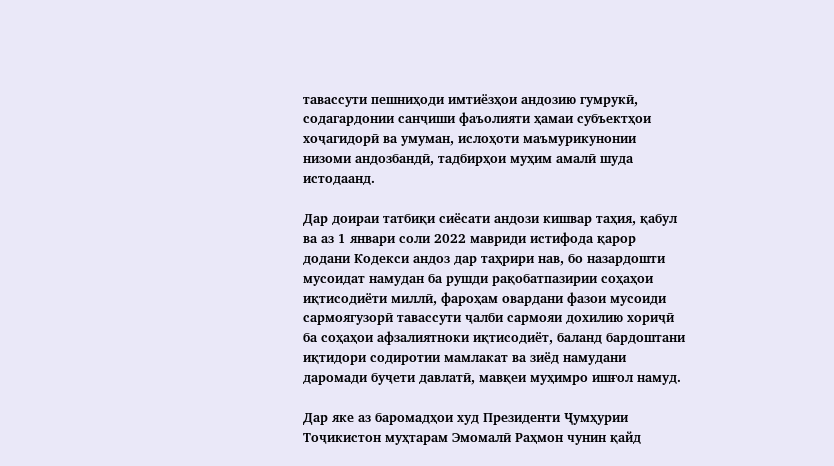тавассути пешниҳоди имтиёзҳои андозию гумрукӣ, содагардонии санҷиши фаъолияти ҳамаи субъектҳои хоҷагидорӣ ва умуман, ислоҳоти маъмурикунонии низоми андозбандӣ, тадбирҳои муҳим амалӣ шуда истодаанд.

Дар доираи татбиқи сиёсати андози кишвар таҳия, қабул ва аз 1 январи соли 2022 мавриди истифода қарор додани Кодекси андоз дар таҳрири нав, бо назардошти мусоидат намудан ба рушди рақобатпазирии соҳаҳои иқтисодиёти миллӣ, фароҳам овардани фазои мусоиди сармоягузорӣ тавассути ҷалби сармояи дохилию хориҷӣ ба соҳаҳои афзалиятноки иқтисодиёт, баланд бардоштани иқтидори содиротии мамлакат ва зиёд намудани даромади буҷети давлатӣ, мавқеи муҳимро ишғол намуд.

Дар яке аз баромадҳои худ Президенти Ҷумҳурии Тоҷикистон муҳтарам Эмомалӣ Раҳмон чунин қайд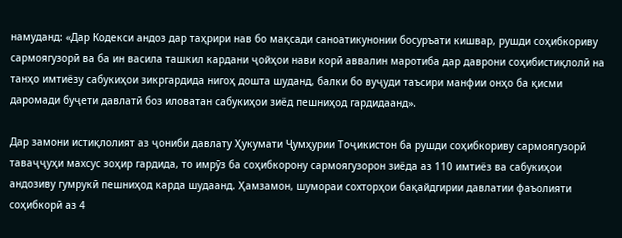намуданд: «Дар Кодекси андоз дар таҳрири нав бо мақсади саноатикунонии босуръати кишвар, рушди соҳибкориву сармоягузорӣ ва ба ин васила ташкил кардани ҷойҳои нави корӣ аввалин маротиба дар даврони соҳибистиқлолӣ на танҳо имтиёзу сабукиҳои зикргардида нигоҳ дошта шуданд, балки бо вуҷуди таъсири манфии онҳо ба қисми даромади буҷети давлатӣ боз иловатан сабукиҳои зиёд пешниҳод гардидаанд».

Дар замони истиқлолият аз ҷониби давлату Ҳукумати Ҷумҳурии Тоҷикистон ба рушди соҳибкориву сармоягузорӣ таваҷҷуҳи махсус зоҳир гардида, то имрӯз ба соҳибкорону сармоягузорон зиёда аз 110 имтиёз ва сабукиҳои андозиву гумрукӣ пешниҳод карда шудаанд. Ҳамзамон, шумораи сохторҳои бақайдгирии давлатии фаъолияти соҳибкорӣ аз 4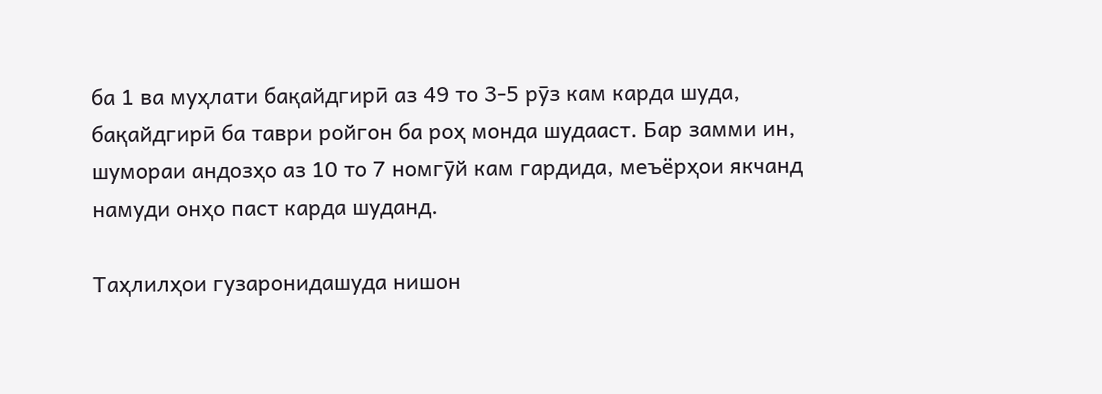ба 1 ва муҳлати бақайдгирӣ аз 49 то 3-5 рӯз кам карда шуда, бақайдгирӣ ба таври ройгон ба роҳ монда шудааст. Бар замми ин, шумораи андозҳо аз 10 то 7 номгӯй кам гардида, меъёрҳои якчанд намуди онҳо паст карда шуданд.

Таҳлилҳои гузаронидашуда нишон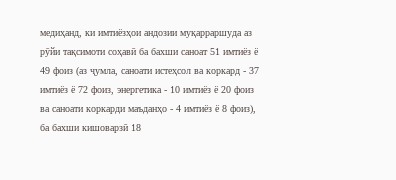медиҳанд, ки имтиёзҳои андозии муқарраршуда аз рӯйи тақсимоти соҳавӣ ба бахши саноат 51 имтиёз ё 49 фоиз (аз ҷумла, саноати истеҳсол ва коркард - 37 имтиёз ё 72 фоиз, энергетика - 10 имтиёз ё 20 фоиз ва саноати коркарди маъданҳо - 4 имтиёз ё 8 фоиз), ба бахши кишоварзӣ 18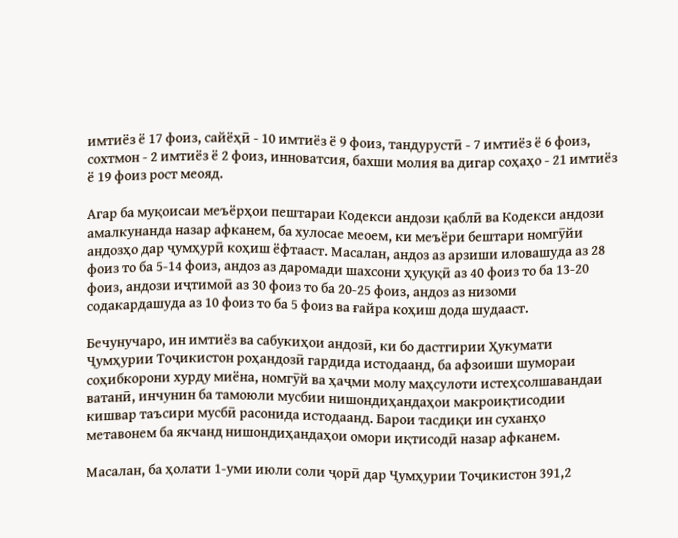имтиёз ё 17 фоиз, сайёҳӣ - 10 имтиёз ё 9 фоиз, тандурустӣ - 7 имтиёз ё 6 фоиз, сохтмон - 2 имтиёз ё 2 фоиз, инноватсия, бахши молия ва дигар соҳаҳо - 21 имтиёз ё 19 фоиз рост меояд.

Агар ба муқоисаи меъёрҳои пештараи Кодекси андози қаблӣ ва Кодекси андози амалкунанда назар афканем, ба хулосае меоем, ки меъёри бештари номгӯйи андозҳо дар ҷумҳурӣ коҳиш ёфтааст. Масалан, андоз аз арзиши иловашуда аз 28 фоиз то ба 5-14 фоиз, андоз аз даромади шахсони ҳуқуқӣ аз 40 фоиз то ба 13-20 фоиз, андози иҷтимоӣ аз 30 фоиз то ба 20-25 фоиз, андоз аз низоми содакардашуда аз 10 фоиз то ба 5 фоиз ва ғайра коҳиш дода шудааст.

Бечунучаро, ин имтиёз ва сабукиҳои андозӣ, ки бо дастгирии Ҳукумати Ҷумҳурии Тоҷикистон роҳандозӣ гардида истодаанд, ба афзоиши шумораи соҳибкорони хурду миёна, номгӯй ва ҳаҷми молу маҳсулоти истеҳсолшавандаи ватанӣ, инчунин ба тамоюли мусбии нишондиҳандаҳои макроиқтисодии кишвар таъсири мусбӣ расонида истодаанд. Барои тасдиқи ин суханҳо метавонем ба якчанд нишондиҳандаҳои омори иқтисодӣ назар афканем.

Масалан, ба ҳолати 1-уми июли соли ҷорӣ дар Ҷумҳурии Тоҷикистон 391,2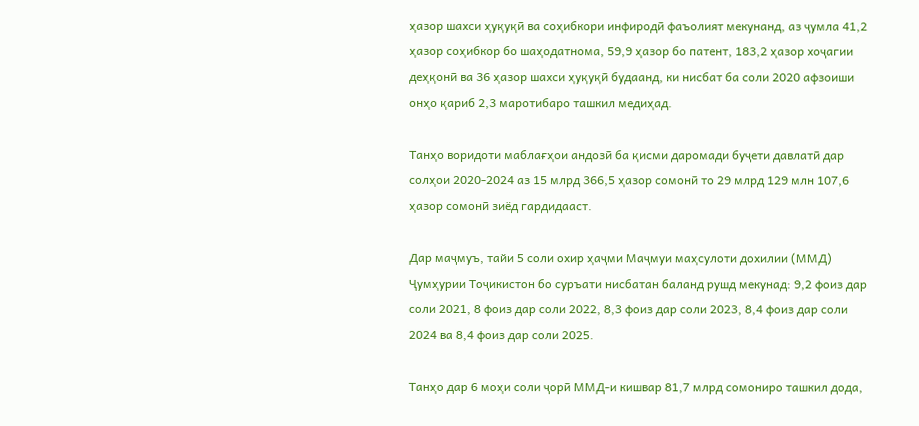ҳазор шахси ҳуқуқӣ ва соҳибкори инфиродӣ фаъолият мекунанд, аз ҷумла 41,2 ҳазор соҳибкор бо шаҳодатнома, 59,9 ҳазор бо патент, 183,2 ҳазор хоҷагии деҳқонӣ ва 36 ҳазор шахси ҳуқуқӣ будаанд, ки нисбат ба соли 2020 афзоиши онҳо қариб 2,3 маротибаро ташкил медиҳад.

Танҳо воридоти маблағҳои андозӣ ба қисми даромади буҷети давлатӣ дар солҳои 2020-2024 аз 15 млрд 366,5 ҳазор сомонӣ то 29 млрд 129 млн 107,6 ҳазор сомонӣ зиёд гардидааст.

Дар маҷмуъ, тайи 5 соли охир ҳаҷми Маҷмуи маҳсулоти дохилии (ММД) Ҷумҳурии Тоҷикистон бо суръати нисбатан баланд рушд мекунад: 9,2 фоиз дар соли 2021, 8 фоиз дар соли 2022, 8,3 фоиз дар соли 2023, 8,4 фоиз дар соли 2024 ва 8,4 фоиз дар соли 2025.

Танҳо дар 6 моҳи соли ҷорӣ ММД-и кишвар 81,7 млрд сомониро ташкил дода,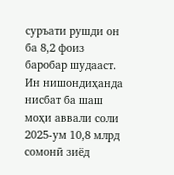суръати рушди он ба 8,2 фоиз баробар шудааст. Ин нишондиҳанда нисбат ба шаш моҳи аввали соли 2025-ум 10,8 млрд сомонӣ зиёд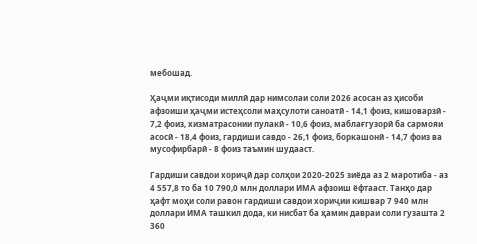мебошад.

Ҳаҷми иқтисоди миллӣ дар нимсолаи соли 2026 асосан аз ҳисоби афзоиши ҳаҷми истеҳсоли маҳсулоти саноатӣ - 14,1 фоиз, кишоварзӣ - 7,2 фоиз, хизматрасонии пулакӣ - 10,6 фоиз, маблағгузорӣ ба сармояи асосӣ - 18,4 фоиз, гардиши савдо - 26,1 фоиз, боркашонӣ - 14,7 фоиз ва мусофирбарӣ - 8 фоиз таъмин шудааст.

Гардиши савдои хориҷӣ дар солҳои 2020-2025 зиёда аз 2 маротиба - аз 4 557,8 то ба 10 790,0 млн доллари ИМА афзоиш ёфтааст. Танҳо дар ҳафт моҳи соли равон гардиши савдои хориҷии кишвар 7 940 млн доллари ИМА ташкил дода, ки нисбат ба ҳамин давраи соли гузашта 2 360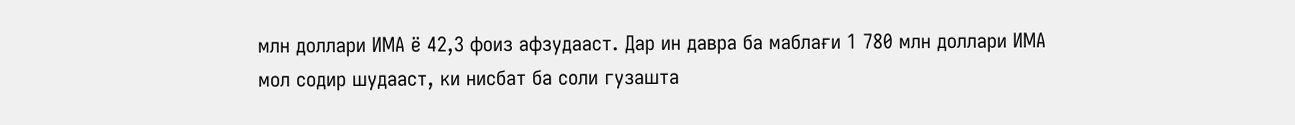млн доллари ИМА ё 42,3 фоиз афзудааст. Дар ин давра ба маблағи 1 780 млн доллари ИМА мол содир шудааст, ки нисбат ба соли гузашта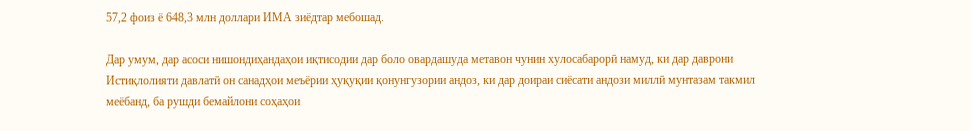57,2 фоиз ё 648,3 млн доллари ИМА зиёдтар мебошад.

Дар умум, дар асоси нишондиҳандаҳои иқтисодии дар боло овардашуда метавон чунин хулосабарорӣ намуд, ки дар даврони Истиқлолияти давлатӣ он санадҳои меъёрии ҳуқуқии қонунгузории андоз, ки дар доираи сиёсати андози миллӣ мунтазам такмил меёбанд, ба рушди бемайлони соҳаҳои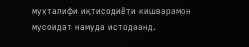мухталифи иқтисодиёти кишварамон мусоидат намуда истодаанд.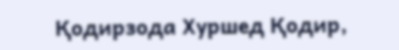Қодирзода Хуршед Қодир,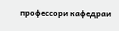профессори кафедраи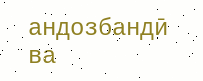андозбандӣ ва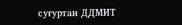суғуртаи ДДМИТ